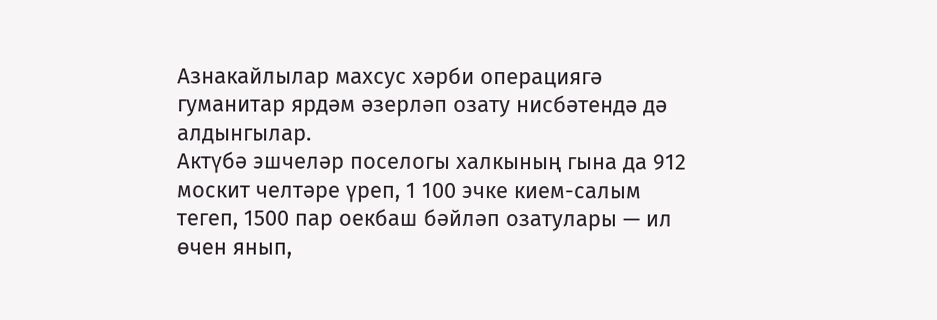Азнакайлылар махсус хәрби операциягә гуманитар ярдәм әзерләп озату нисбәтендә дә алдынгылар.
Актүбә эшчеләр поселогы халкының гына да 912 москит челтәре үреп, 1 100 эчке кием-салым тегеп, 1500 пар оекбаш бәйләп озатулары — ил өчен янып,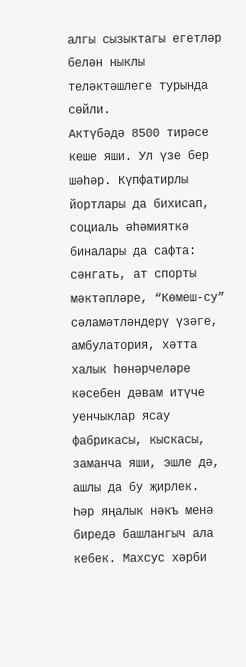алгы сызыктагы егетләр белән ныклы теләктәшлеге турында сөйли.
Актүбәдә 8500 тирәсе кеше яши. Ул үзе бер шәһәр. Күпфатирлы йортлары да бихисап, социаль әһәмияткә биналары да сафта: сәнгать, ат спорты мәктәпләре, “Көмеш-су” сәламәтләндерү үзәге, амбулатория, хәтта халык һөнәрчеләре кәсебен дәвам итүче уенчыклар ясау фабрикасы, кыскасы, заманча яши, эшле дә, ашлы да бу җирлек.
Һәр яңалык нәкъ менә биредә башлангыч ала кебек. Махсус хәрби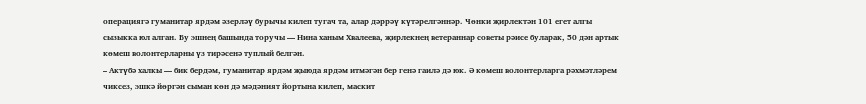операциягә гуманитар ярдәм әзерләү бурычы килеп тугач та, алар дәррәү күтәрелгәннәр. Чөнки җирлектән 101 егет алгы сызыкка юл алган. Бу эшнең башында торучы — Нина ханым Хвалеева, җирлекнең ветераннар советы рәисе буларак, 50 дән артык көмеш волонтерларны үз тирәсенә туплый белгән.
– Актүбә халкы — бик бердәм, гуманитар ярдәм җыюда ярдәм итмәгән бер генә гаилә дә юк. Ә көмеш волонтерларга рәхмәтләрем чиксез, эшкә йөргән сыман көн дә мәдәният йортына килеп, маскит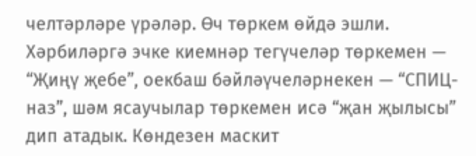челтәрләре үрәләр. Өч төркем өйдә эшли. Хәрбиләргә эчке киемнәр тегүчеләр төркемен — “Җиңү җебе”, оекбаш бәйләүчеләрнекен — “СПИЦ-наз”, шәм ясаучылар төркемен исә “җан җылысы” дип атадык. Көндезен маскит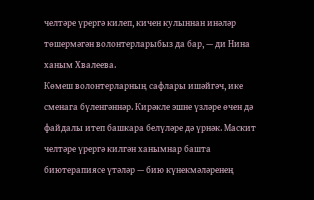челтәре үрергә килеп, кичен кулыннан инәләр төшермәгән волонтерларыбыз да бар, — ди Нина ханым Хвалеева.
Көмеш волонтерларның сафлары ишәйгәч, ике сменага бүленгәннәр. Кирәкле эшне үзләре өчен дә файдалы итеп башкара белүләре дә үрнәк. Маскит челтәре үрергә килгән ханымнар башта биютерапиясе үтәләр — бию күнекмәләренең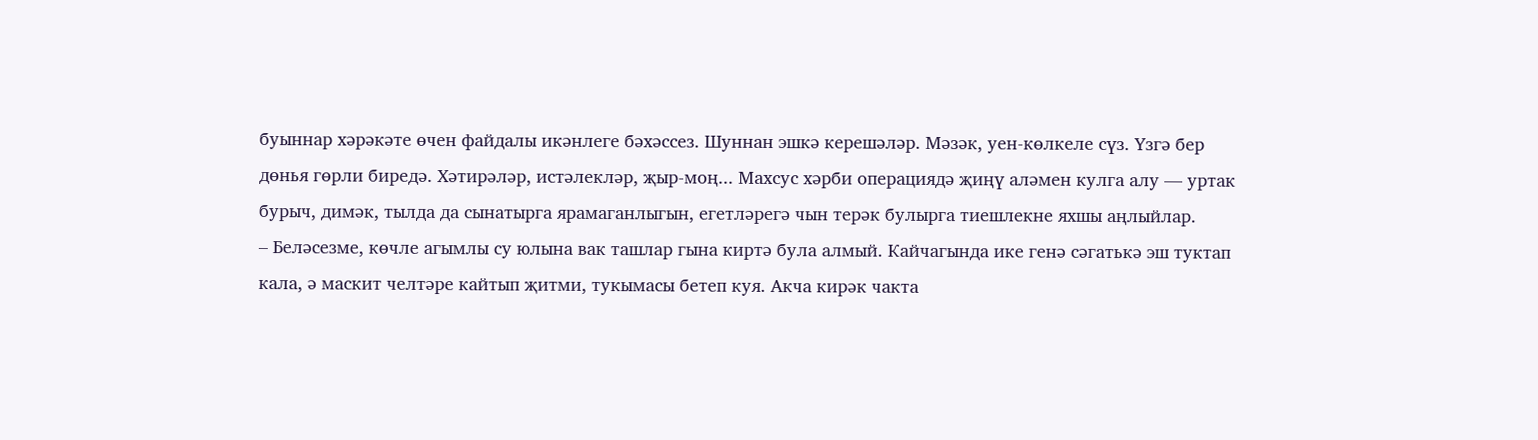буыннар хәрәкәте өчен файдалы икәнлеге бәхәссез. Шуннан эшкә керешәләр. Мәзәк, уен-көлкеле сүз. Үзгә бер дөнья гөрли биредә. Хәтирәләр, истәлекләр, җыр-моң... Махсус хәрби операциядә җиңү аләмен кулга алу — уртак бурыч, димәк, тылда да сынатырга ярамаганлыгын, егетләрегә чын терәк булырга тиешлекне яхшы аңлыйлар.
– Беләсезме, көчле агымлы су юлына вак ташлар гына киртә була алмый. Кайчагында ике генә сәгатькә эш туктап кала, ә маскит челтәре кайтып җитми, тукымасы бетеп куя. Акча кирәк чакта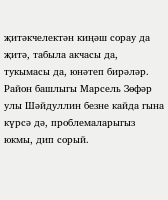җитәкчелектән киңәш сорау да җитә, табыла акчасы да, тукымасы да, юнәтеп бирәләр. Район башлыгы Марсель Зөфәр улы Шәйдуллин безне кайда гына күрсә дә, проблемаларыгыз юкмы, дип сорый.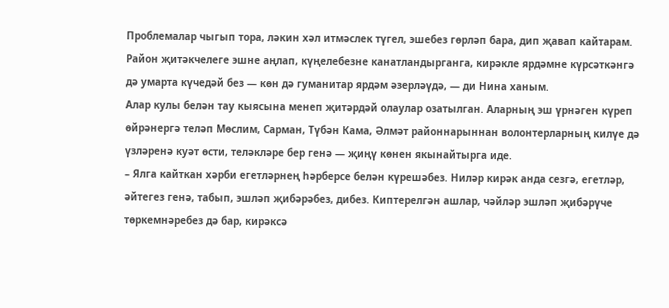Проблемалар чыгып тора, ләкин хәл итмәслек түгел, эшебез гөрләп бара, дип җавап кайтарам. Район җитәкчелеге эшне аңлап, күңелебезне канатландырганга, кирәкле ярдәмне күрсәткәнгә дә умарта күчедәй без — көн дә гуманитар ярдәм әзерләүдә, — ди Нина ханым.
Алар кулы белән тау кыясына менеп җитәрдәй олаулар озатылган. Аларның эш үрнәген күреп өйрәнергә теләп Мөслим, Сарман, Түбән Кама, Әлмәт районнарыннан волонтерларның килүе дә үзләренә куәт өсти, теләкләре бер генә — җиңү көнен якынайтырга иде.
– Ялга кайткан хәрби егетләрнең һәрберсе белән күрешәбез. Ниләр кирәк анда сезгә, егетләр, әйтегез генә, табып, эшләп җибәрәбез, дибез. Киптерелгән ашлар, чәйләр эшләп җибәрүче төркемнәребез дә бар, кирәксә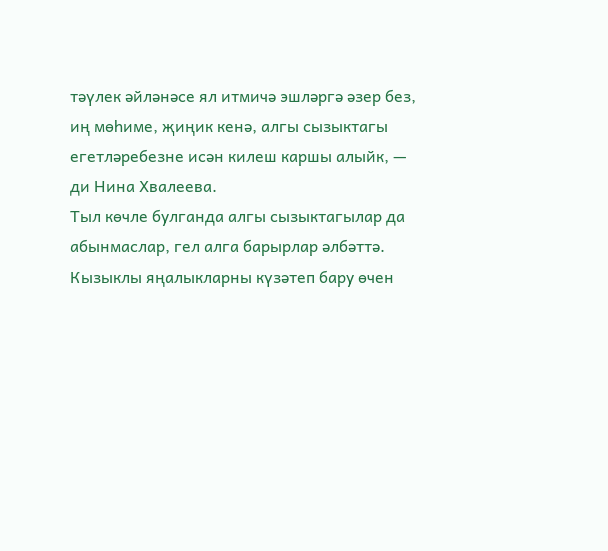тәүлек әйләнәсе ял итмичә эшләргә әзер без, иң мөһиме, җиңик кенә, алгы сызыктагы егетләребезне исән килеш каршы алыйк, — ди Нина Хвалеева.
Тыл көчле булганда алгы сызыктагылар да абынмаслар, гел алга барырлар әлбәттә.
Кызыклы яңалыкларны күзәтеп бару өчен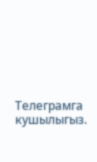Телеграмга кушылыгыз.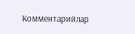Комментарийлар